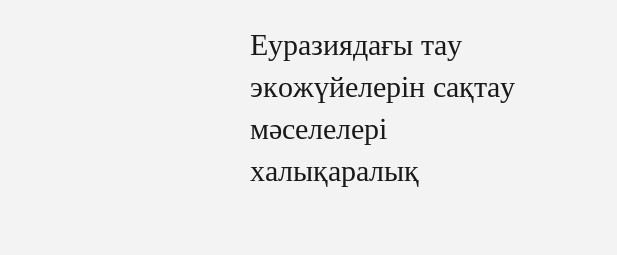Еуразиядағы тау экожүйелерін сақтау мәселелері халықаралық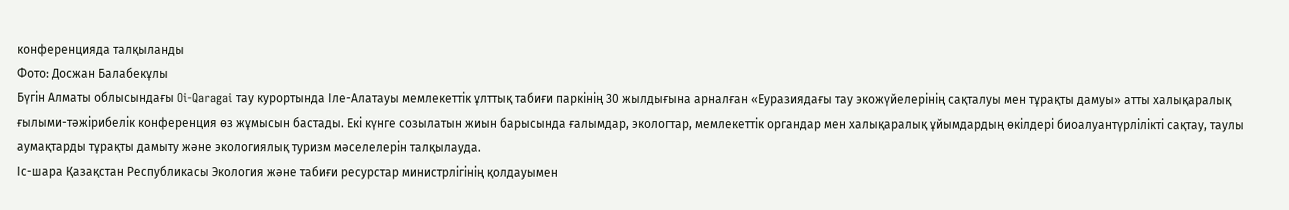конференцияда талқыланды
Фото: Досжан Балабекұлы
Бүгін Алматы облысындағы Oi-Qaragai тау курортында Іле-Алатауы мемлекеттік ұлттық табиғи паркінің 30 жылдығына арналған «Еуразиядағы тау экожүйелерінің сақталуы мен тұрақты дамуы» атты халықаралық ғылыми-тәжірибелік конференция өз жұмысын бастады. Екі күнге созылатын жиын барысында ғалымдар, экологтар, мемлекеттік органдар мен халықаралық ұйымдардың өкілдері биоалуантүрлілікті сақтау, таулы аумақтарды тұрақты дамыту және экологиялық туризм мәселелерін талқылауда.
Іс-шара Қазақстан Республикасы Экология және табиғи ресурстар министрлігінің қолдауымен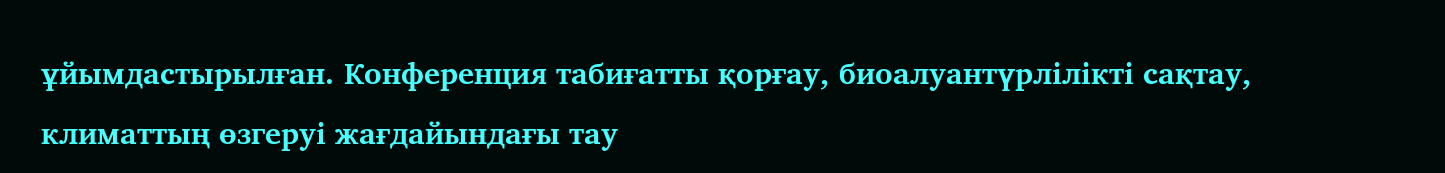ұйымдастырылған. Конференция табиғатты қорғау, биоалуантүрлілікті сақтау, климаттың өзгеруі жағдайындағы тау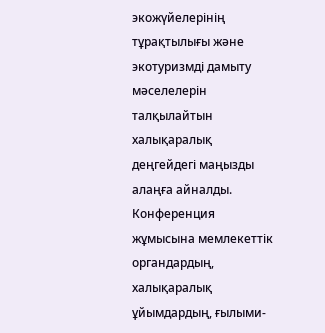экожүйелерінің тұрақтылығы және экотуризмді дамыту мәселелерін талқылайтын халықаралық деңгейдегі маңызды алаңға айналды.
Конференция жұмысына мемлекеттік органдардың, халықаралық ұйымдардың, ғылыми-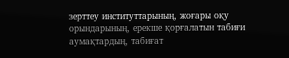зерттеу институттарының, жоғары оқу орындарының, ерекше қорғалатын табиғи аумақтардың, табиғат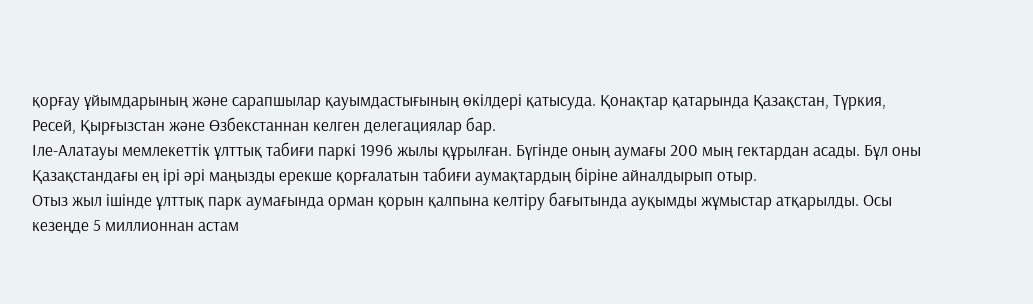қорғау ұйымдарының және сарапшылар қауымдастығының өкілдері қатысуда. Қонақтар қатарында Қазақстан, Түркия, Ресей, Қырғызстан және Өзбекстаннан келген делегациялар бар.
Іле-Алатауы мемлекеттік ұлттық табиғи паркі 1996 жылы құрылған. Бүгінде оның аумағы 200 мың гектардан асады. Бұл оны Қазақстандағы ең ірі әрі маңызды ерекше қорғалатын табиғи аумақтардың біріне айналдырып отыр.
Отыз жыл ішінде ұлттық парк аумағында орман қорын қалпына келтіру бағытында ауқымды жұмыстар атқарылды. Осы кезеңде 5 миллионнан астам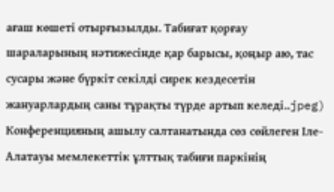ағаш көшеті отырғызылды. Табиғат қорғау шараларының нәтижесінде қар барысы, қоңыр аю, тас сусары және бүркіт секілді сирек кездесетін жануарлардың саны тұрақты түрде артып келеді..jpeg)
Конференцияның ашылу салтанатында сөз сөйлеген Іле-Алатауы мемлекеттік ұлттық табиғи паркінің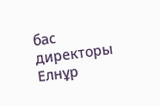бас директоры Елнұр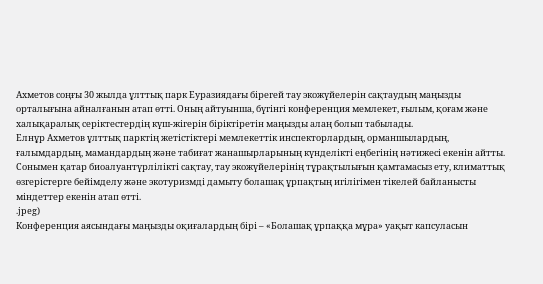Ахметов соңғы 30 жылда ұлттық парк Еуразиядағы бірегей тау экожүйелерін сақтаудың маңызды орталығына айналғанын атап өтті. Оның айтуынша, бүгінгі конференция мемлекет, ғылым, қоғам және халықаралық серіктестердің күш-жігерін біріктіретін маңызды алаң болып табылады.
Елнұр Ахметов ұлттық парктің жетістіктері мемлекеттік инспекторлардың, орманшылардың, ғалымдардың, мамандардың және табиғат жанашырларының күнделікті еңбегінің нәтижесі екенін айтты. Сонымен қатар биоалуантүрлілікті сақтау, тау экожүйелерінің тұрақтылығын қамтамасыз ету, климаттық өзгерістерге бейімделу және экотуризмді дамыту болашақ ұрпақтың игілігімен тікелей байланысты міндеттер екенін атап өтті.
.jpeg)
Конференция аясындағы маңызды оқиғалардың бірі – «Болашақ ұрпаққа мұра» уақыт капсуласын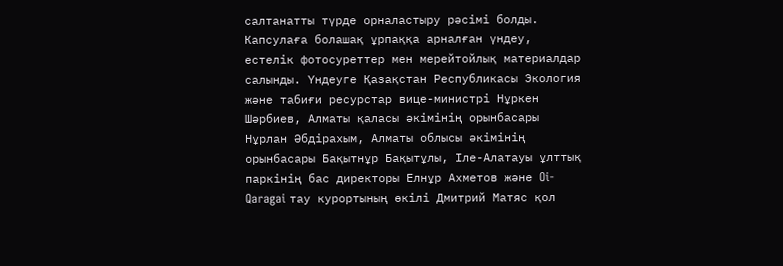салтанатты түрде орналастыру рәсімі болды. Капсулаға болашақ ұрпаққа арналған үндеу, естелік фотосуреттер мен мерейтойлық материалдар салынды. Үндеуге Қазақстан Республикасы Экология және табиғи ресурстар вице-министрі Нұркен Шәрбиев, Алматы қаласы әкімінің орынбасары Нұрлан Әбдірахым, Алматы облысы әкімінің орынбасары Бақытнұр Бақытұлы, Іле-Алатауы ұлттық паркінің бас директоры Елнұр Ахметов және Oi-Qaragai тау курортының өкілі Дмитрий Матяс қол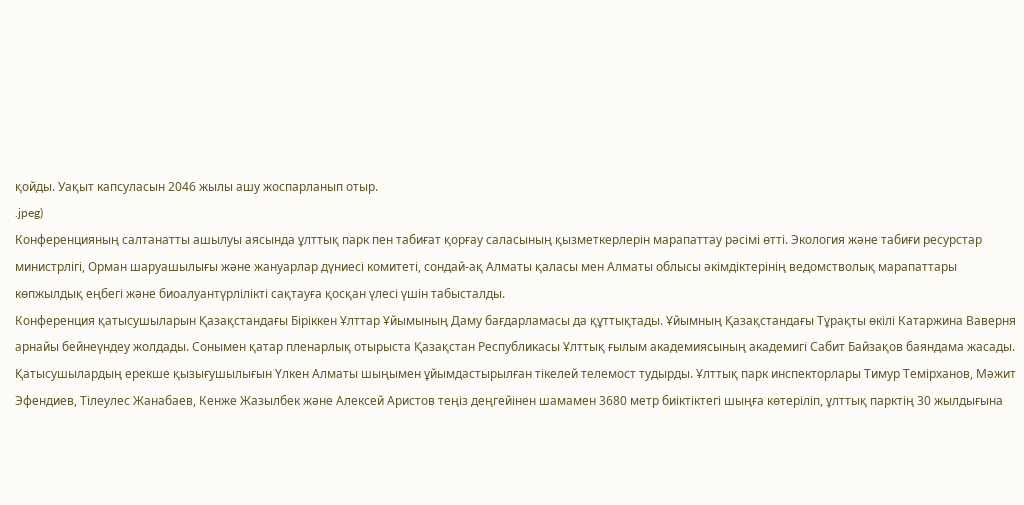қойды. Уақыт капсуласын 2046 жылы ашу жоспарланып отыр.
.jpeg)
Конференцияның салтанатты ашылуы аясында ұлттық парк пен табиғат қорғау саласының қызметкерлерін марапаттау рәсімі өтті. Экология және табиғи ресурстар министрлігі, Орман шаруашылығы және жануарлар дүниесі комитеті, сондай-ақ Алматы қаласы мен Алматы облысы әкімдіктерінің ведомстволық марапаттары көпжылдық еңбегі және биоалуантүрлілікті сақтауға қосқан үлесі үшін табысталды.
Конференция қатысушыларын Қазақстандағы Біріккен Ұлттар Ұйымының Даму бағдарламасы да құттықтады. Ұйымның Қазақстандағы Тұрақты өкілі Катаржина Ваверня арнайы бейнеүндеу жолдады. Сонымен қатар пленарлық отырыста Қазақстан Республикасы Ұлттық ғылым академиясының академигі Сабит Байзақов баяндама жасады.
Қатысушылардың ерекше қызығушылығын Үлкен Алматы шыңымен ұйымдастырылған тікелей телемост тудырды. Ұлттық парк инспекторлары Тимур Темірханов, Мәжит Эфендиев, Тілеулес Жанабаев, Кенже Жазылбек және Алексей Аристов теңіз деңгейінен шамамен 3680 метр биіктіктегі шыңға көтеріліп, ұлттық парктің 30 жылдығына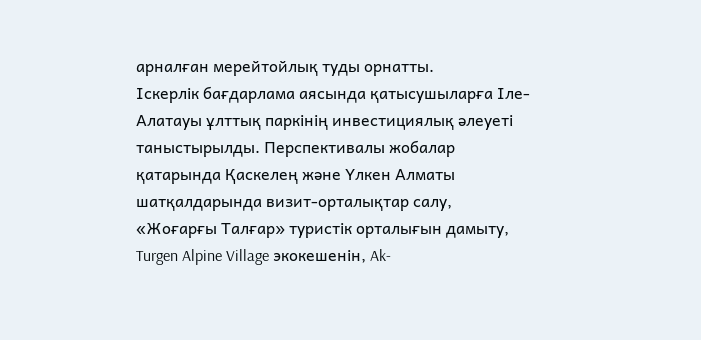арналған мерейтойлық туды орнатты.
Іскерлік бағдарлама аясында қатысушыларға Іле-Алатауы ұлттық паркінің инвестициялық әлеуеті таныстырылды. Перспективалы жобалар қатарында Қаскелең және Үлкен Алматы шатқалдарында визит-орталықтар салу, «Жоғарғы Талғар» туристік орталығын дамыту, Turgen Alpine Village экокешенін, Ak-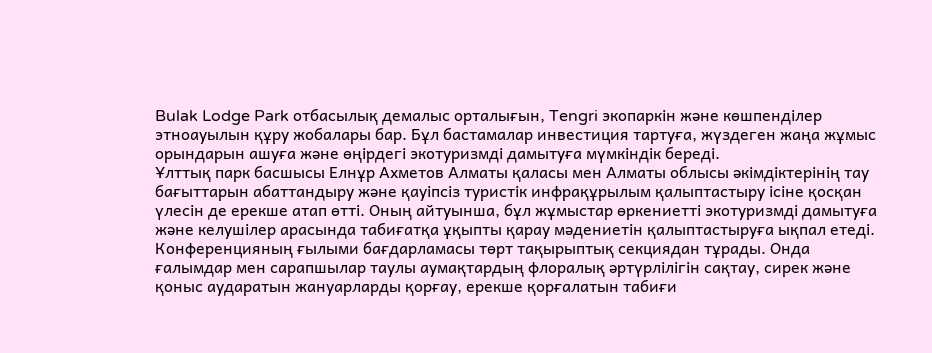Bulak Lodge Park отбасылық демалыс орталығын, Tengri экопаркін және көшпенділер этноауылын құру жобалары бар. Бұл бастамалар инвестиция тартуға, жүздеген жаңа жұмыс орындарын ашуға және өңірдегі экотуризмді дамытуға мүмкіндік береді.
Ұлттық парк басшысы Елнұр Ахметов Алматы қаласы мен Алматы облысы әкімдіктерінің тау бағыттарын абаттандыру және қауіпсіз туристік инфрақұрылым қалыптастыру ісіне қосқан үлесін де ерекше атап өтті. Оның айтуынша, бұл жұмыстар өркениетті экотуризмді дамытуға және келушілер арасында табиғатқа ұқыпты қарау мәдениетін қалыптастыруға ықпал етеді.
Конференцияның ғылыми бағдарламасы төрт тақырыптық секциядан тұрады. Онда ғалымдар мен сарапшылар таулы аумақтардың флоралық әртүрлілігін сақтау, сирек және қоныс аударатын жануарларды қорғау, ерекше қорғалатын табиғи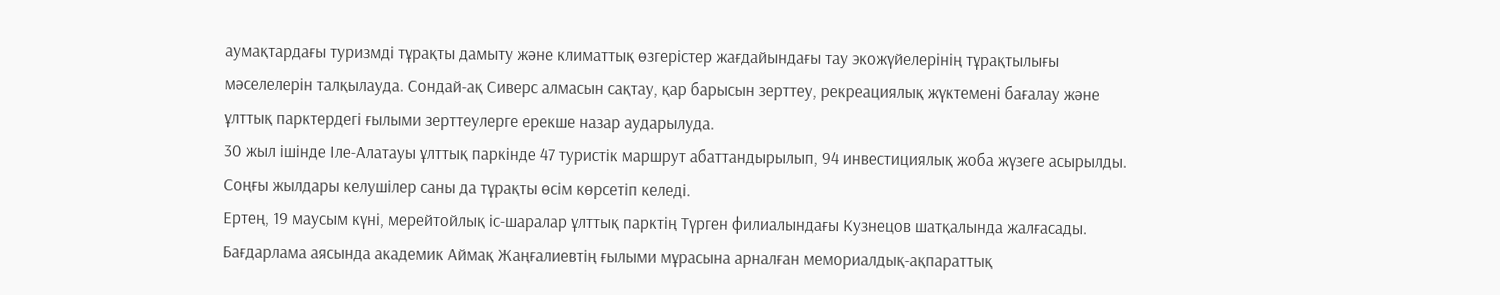аумақтардағы туризмді тұрақты дамыту және климаттық өзгерістер жағдайындағы тау экожүйелерінің тұрақтылығы мәселелерін талқылауда. Сондай-ақ Сиверс алмасын сақтау, қар барысын зерттеу, рекреациялық жүктемені бағалау және ұлттық парктердегі ғылыми зерттеулерге ерекше назар аударылуда.
30 жыл ішінде Іле-Алатауы ұлттық паркінде 47 туристік маршрут абаттандырылып, 94 инвестициялық жоба жүзеге асырылды. Соңғы жылдары келушілер саны да тұрақты өсім көрсетіп келеді.
Ертең, 19 маусым күні, мерейтойлық іс-шаралар ұлттық парктің Түрген филиалындағы Кузнецов шатқалында жалғасады. Бағдарлама аясында академик Аймақ Жаңғалиевтің ғылыми мұрасына арналған мемориалдық-ақпараттық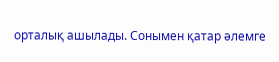орталық ашылады. Сонымен қатар әлемге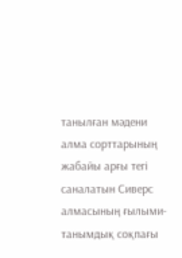танылған мәдени алма сорттарының жабайы арғы тегі саналатын Сиверс алмасының ғылыми-танымдық соқпағы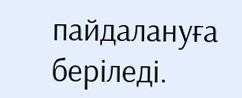пайдалануға беріледі.